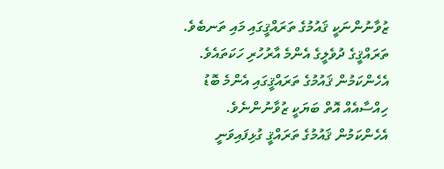ޒުވާނުންނަކީ ޤައުމުގެ ތަރައްޤީގައި މައި ތަނބެވެ. ތަރައްޤީގެ ދުވެލީގެ އެންމެ އާރުހުރި ހަކަތައެވެ. އެހެންކަމުން ޤައުމުގެ ތަރައްޤީގައި އެންމެ ބޮޑު ހިއްސާއެއް އޮތް ބަޔަކީ ޒުވާނުންނެވެ. އެހެންކަމުން ޤައުމުގެ ތަރައްޤީ ގުޅިފައިވަނީ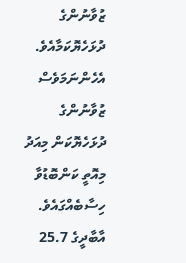ޒުވާނުންގެ ދުޅަހެޔޮކަމާއެވެ. އެހެންނަމަވެސް ޒުވާނުންގެ ދުޅަހެޔޮކަން މިއަދު މިއޮތީ ކަންބޮޑުވާ ހިސާބެއްގައެވެ. އާބާދީގެ 25.7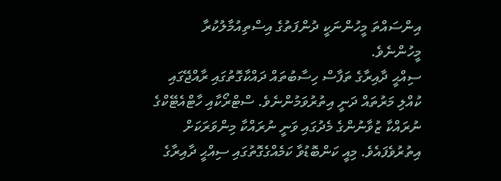އިންސައްތަ މީހުންނަކީ ދުންފަތުގެ އިސްތިއުމާލުކުރާ މީހުންނެވެ.
ސިއްޙީ ދާއިރާގެ ތަފާސް ހިސާބުތައް ދައްކާގޮތުގައި ރާއްޖޭގައި ކުއްލި މަރުތައް ދަނީ އިތުރުވަމުންނެވެ. ސްޓްރޯކާއި ހާޓްއެޓޭކްގެ ނުރައްކާ ޒުވާނުންގެ މެދުގައި ވަނީ ނުރައްކާ މިންވަރަކަށް އިތުރުވެފައެވެ. މިއީ ކަންބޮޑުވާ ކަމެއްގެގޮތުގައި ސިއްޙީ ދާއިރާގެ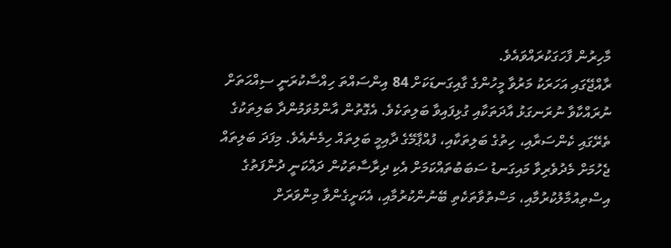މާހިރުން ފާހަގަކުރައްވައެވެ.
ރާއްޖޭގައި އަހަރަކު މަރުވާ މީހުންގެ ގާއިގަނޑަކަށް 84 އިންސައްތަ ހިއްސާކުރަނީ ސިއްޙަތަށް ނުރައްކާވާ ނުރަނގަޅު އާދަތަކާއި ގުޅިފައިވާ ބަލިތަކެވެ. އެގޮތުން އާންމުވަމުންދާ ބަލިތަކުގެ ތެރޭގައި ކެންސަރާއި، ހިތުގެ ބަލިތަކާއި، ފުއްޕާމޭގެ ދާއިމީ ބަލިތައް ހިމެނެއެވެ. މިފަދަ ބަލިތައް ޖެހުމަށް މެދުވެރިވާ މައިގަނޑު ސަބަބުތައްކަމަށް އެކި ދިރާސާތަކުން ދައްކަނީ ދުންފަތުގެ އިސްތިއުމާލުކުރުމާއި، މަސްތުވާތަކެތި ބޭނުންކުރުމާއި، އެކަށީގެންވާ މިންވަރަށް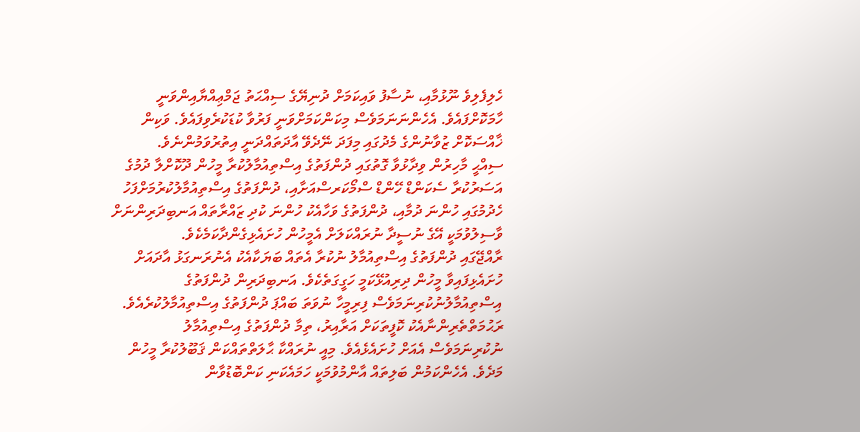ހެލިފެލިވެ ނޫޅުމާއި، ނުސާފު ވައިކަމަށް ދުނިޔޭގެ ސިއްޙަތު ޖަމްޢިއްޔާއިންވަނީ ހާމަކޮށްފައެވެ. އެހެންނަނަމަވެސް މިކަންކަމަށްވަނީ ފަރުވާ ކުޑަކުރެވިފައެވެ. ވަކިން ޚާއްސަކޮށް ޒުވާނުންގެ މެދުގައި މިފަދަ ނޭދެވޭ އާދަތައްދަނީ އިތުރުވަމުންނެވެ.
ސިއްޙީ މާހިރުން ވިދާޅުވާ ގޮތުގައި ދުންފަތުގެ އިސްތިއުމާލުކުރާ މީހުން ދޫކޮށްލާ ދުމުގެ އަސަރުކުރާ ސެކަންޑް ހޭންޑް ސްމޯކަރސްއަށާއި، ދުންފަތުގެ އިސްތިއުމާލުކުރުމަށްފަހު ހެދުމުގައި ހުންނަ ދުމާއި، ދުންފަތުގެ ވަހާއެކު ހުންނަ ކުދި ޒައްރާތައް އަނބިދަރިންނަށް ވާސިލުވުމަކީ އޭގެ ނުސީދާ ނުރައްކަލަށް އެމީހުން ހުށައެޅިގެންދާކަމެކެވެ.
ރާއްޖޭގައި ދުންފަތުގެ އިސްތިއުމާލު ނުކުރާ އެތައް ބަޔަކާއެކު އެނުރަނގަޅު އާދައަށް ހުށައެޅިފައިވާ މީހުން ދިރިއުޅޭކަމީ ހަގީގަތެކެވެ. އަނބިދަރިން ދުންފަތުގެ އިސްތިއުމާލުނުކުރިނަމަވެސް ފިރިމީހާ ނުވަތަ ބައްޕަ ދުންފަތުގެ އިސްތިއުމާލުކުރެއެވެ. ރަޙުމަތްތެރިންނާއެކު ކޮފީތަކަށް އަރާއިރު، ތިމާ ދުންފަތުގެ އިސްތިއުމާލު ނުކުރިނަމަވެސް އެއަށް ހުށައެޅެއެވެ. މިއީ ނުރައްކާ ޙާލަތްތައްކަން ޤަބޫލުކުރާ މީހުން މަދެވެ. އެހެންކަމުން ބަލިތައް އާންމުވުމަކީ ހަމައެކަނި ކަންބޮޑުވާން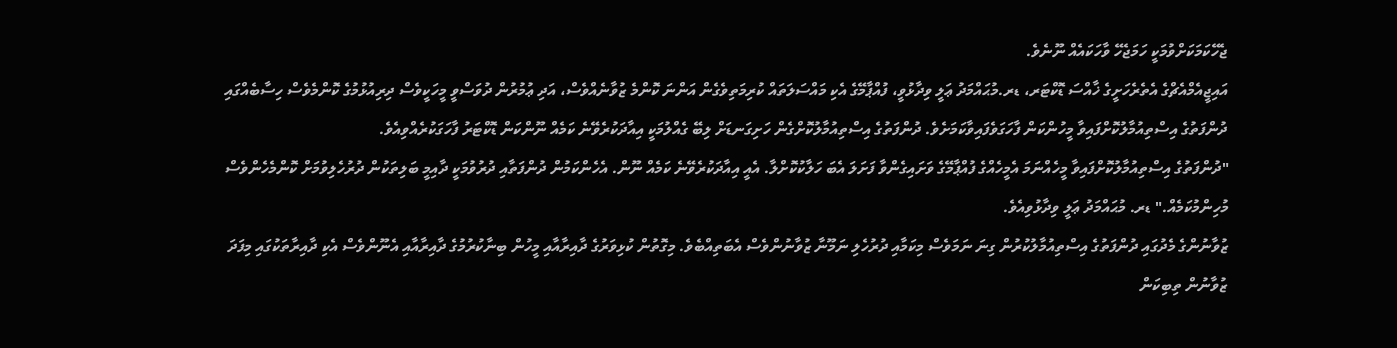ޖެހޭކަމަކަށްވުމަކީ ހަމަޖެހޭ ވާހަކައެއް ނޫނެވެ.
އައިޖީއެމްއެޗްގެ އެތެރެހަށީގެ ޚާއްސަ ޑޮކްޓަރ، ޑރ.މުޙައްމަދު ޢަލީ ވިދާޅުވީ، ފުއްޕާމޭގެ އެކި މައްސަލަތައް ކުރިމަތިވެގެން އަންނަ ކޮންމެ ޒުވާނެއްވެސް، އަދި ޢުމުރުން ދުވަސްވީ މީހަކީވެސް ދިރިއުޅުމުގެ ކޮންމެވެސް ހިސާބެއްގައި ދުންފަތުގެ އިސްތިއުމާލުކޮށްފައިވާ މީހުންކަން ފާހަގަވެފައިވާކަމަށެވެ. ދުންފަތުގެ އިސްތިއުމާލުކޮށްގެން ހަށިގަނޑަށް ލިބޭ ގެއްލުމަކީ އިއާދަކުރެވޭނެ ކަމެއް ނޫންކަން ޑޮކްޓަރު ފާހަގަކުރެއްވިއެވެ.
"ދުންފަތުގެ އިސްތިއުމާލުކޮށްފައިވާ މީހެއްނަމަ އެމީހެއްގެ ފުއްޕާމޭގެ ވަށައިގެންވާ ފަށަލަ އެބަ ހަލާކުކޮށްލާ. އެއީ އިއާދަކުރެވޭނެ ކަމެއް ނޫން. އެހެންކަމުން ދުންފަތާއި ދުރުވުމަކީ ދާއިމީ ބަލިތަކުން ދުރުހެލިވުމަށް ކޮންމެހެންވެސް މުހިންމުކަމެއް." ޑރ. މުޙައްމަދު ޢަލީ ވިދާޅުވިއެވެ.
ޒުވާނުންގެ މެދުގައި ދުންފަތުގެ އިސްތިއުމާލުކުރުން ގިނަ ނަމަވެސް މިކަމާއި ދުރުހެލި ނަމޫނާ ޒުވާނުންވެސް އެބަތިއްބެވެ. މިގޮތުން ކުޅިވަރުގެ ދާއިރާއާއި މީހުން ބިނާކުރުމުގެ ދާއިރާއާއި އެނޫންވެސް އެކި ދާއިރާތަކުގައި މިފަދަ ޒުވާނުން ތިބިކަން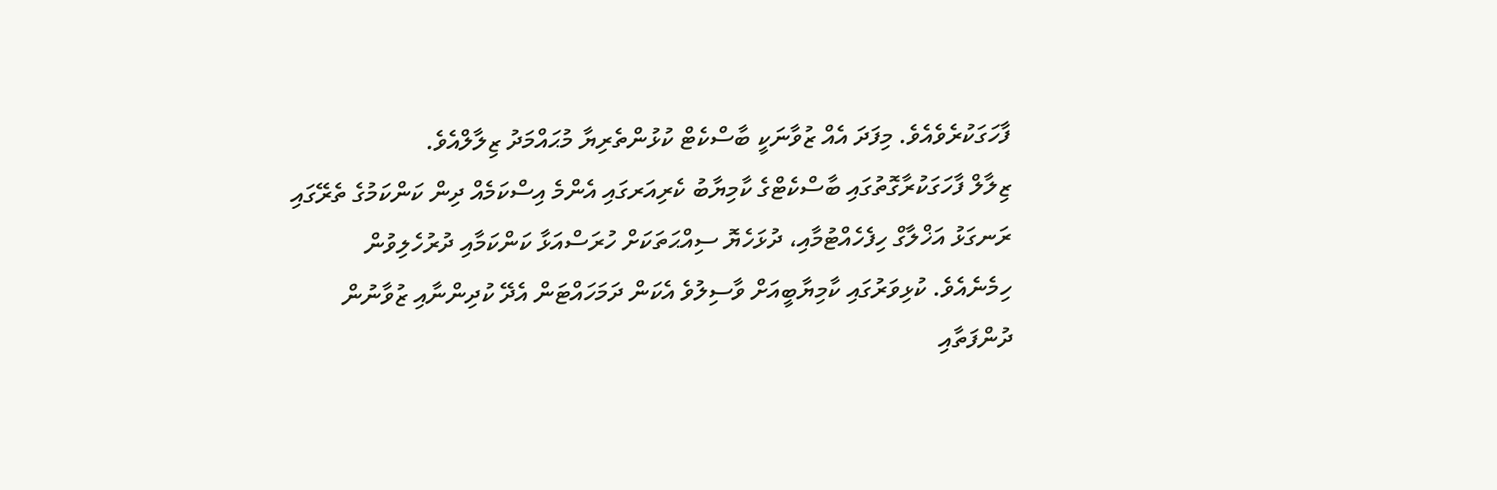ފާހަގަކުރެވެއެވެ. މިފަދަ އެއް ޒުވާނަކީ ބާސްކެޓް ކުޅުންތެރިޔާ މުޙައްމަދު ޒިލާލްއެވެ.
ޒިލާލް ފާހަގަކުރާގޮތުގައި ބާސްކެޓްގެ ކާމިޔާބު ކެރިއަރގައި އެންމެ އިސްކަމެއް ދިން ކަންކަމުގެ ތެރޭގައި ރަނގަޅު އަޚްލާގް ހިފެހެއްޓުމާއި، ދުޅަހެޔޮ ސިއްޙަތަކަށް ހުރަސްއަޅާ ކަންކަމާއި ދުރުހެލިވުން ހިމެނެއެވެ. ކުޅިވަރުގައި ކާމިޔާބީއަށް ވާސިލުވެ އެކަން ދަމަހައްޓަން އެދޭ ކުދިންނާއި ޒުވާނުން ދުންފަތާއި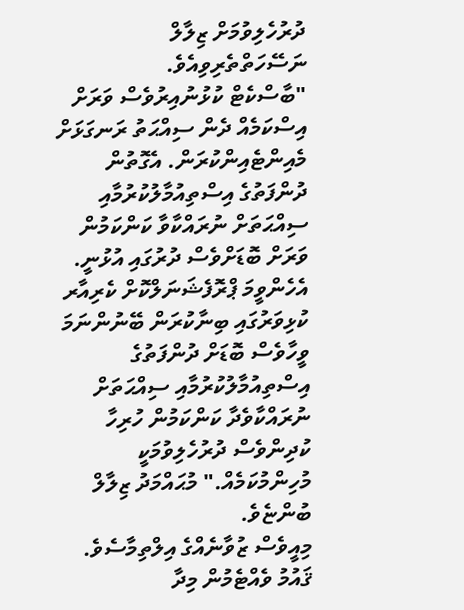ދުރުހެލިވުމަށް ޒިލާލް ނަސޭހަތްތެރިވިއެވެ.
"ބާސްކެޓް ކުޅުނުއިރުވެސް ވަރަށް އިސްކަމެއް ދެން ސިއްޙަތު ރަނގަޅަށް މެއިންޓެއިންކުރަން. އެގޮތުން ދުންފަތުގެ އިސްތިއުމާލުކުރުމާއި ސިއްޙަތަށް ނުރައްކާވާ ކަންކަމުން ވަރަށް ބޮޑަށްވެސް ދުރުގައި އުޅުނީ. އެހެންވީމަ ޕްރޮފެޝަނަލްކޮށް ކެރިއާރ ކުޅިވަރުގައި ބިނާކުރަން ބޭނުންނަމަ ވީހާވެސް ބޮޑަށް ދުންފަތުގެ އިސްތިއުމާލުކުރުމާއި ސިއްޙަތަށް ނުރައްކާވެދާ ކަންކަމުން ހުރިހާ ކުދިންވެސް ދުރުހެލިވުމަކީ މުހިންމުކަމެއް." މުޙައްމަދު ޒިލާލް ބުންޏެވެ.
މިއީވެސް ޒުވާނެއްގެ އިލްތިމާސެވެ. ޤައުމު ވެއްޓެމުން މިދާ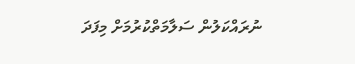ނުރައްކަލުން ސަލާމަތްކުރުމަށް މިފަދަ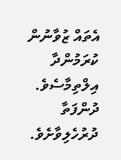އެތައް ޒުވާނުން ކުރަމުންދާ އިލްތިމާސެވެ. ދުންފަތާ ދުރުހެލިވާށެވެ.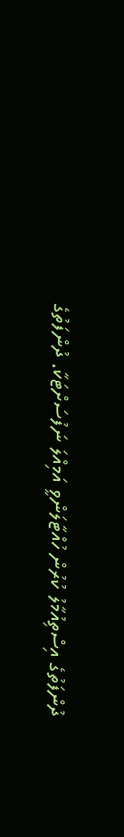ދުންފަތުގެ އިސްތިއުމާލު ކުރުން ހުއްޓާލަންވީ އަމިއްލަ ނަފުސަށްޓަކާ. ދުންފަތުގެ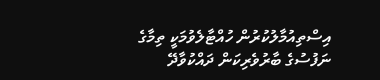އިސްތިއުމާލުކުރުން ހުއްޓާލެވުމަކީ ތިމާގެ ނަފުސުގެ ބާރުވެރިކަން ދައްކުވާދޭ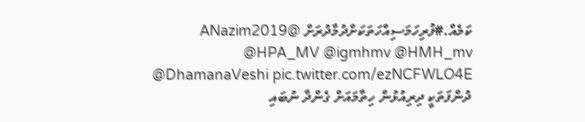ކަމެއް.#ފުރިހަމަސިއްހަތަކަށްދުމާދުރަށް @ANazim2019 @HPA_MV @igmhmv @HMH_mv @DhamanaVeshi pic.twitter.com/ezNCFWLO4E
ދުންފަތަކީ ދިރިއުޅުން ހިތާމައަށް ގެންދާ ނުބައި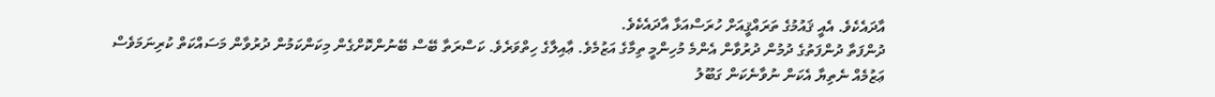އާދައެކެވެ. އެއީ ޤައުމުގެ ތަރައްޤީއަށް ހުރަސްއަޅާ އާދައެކެވެ.
ދުންފަތާ ދުންފަތުގެ ދުމުން ދުރުވާން އެންމެ މުހިންމީ ތިމާގެ އަޒުމެވެ. ޢާއިލާގެ ހިތްވަރެވެ. ކަސްރަތާ ބޭސް ބޭނުންކޮށްގެން މިކަންކަމުން ދުރުވާން މަސައްކަތް ކުރިނަމަވެސް ޢަޒުމެއް ނެތިޔާ އެކަން ނުވާނެކަން ގަބޫލު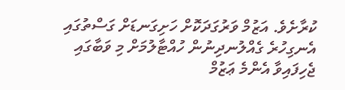ކުރާށެވެ. އަޒުމް ވަރުގަދަކޮށް ހަށިގަނޑަށް ގަސްތުގައި އެނގިހުރެ ގެއްލުނދިނުން ހުއްޓާލުމަށް މި ވަބާގައި ޖެހިފައިވާ އެންމެ ޢަޒުމް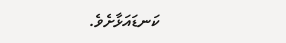ކަނޑައަޅާށެވެ.